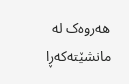هەروەک لە مانشێتەکەڕا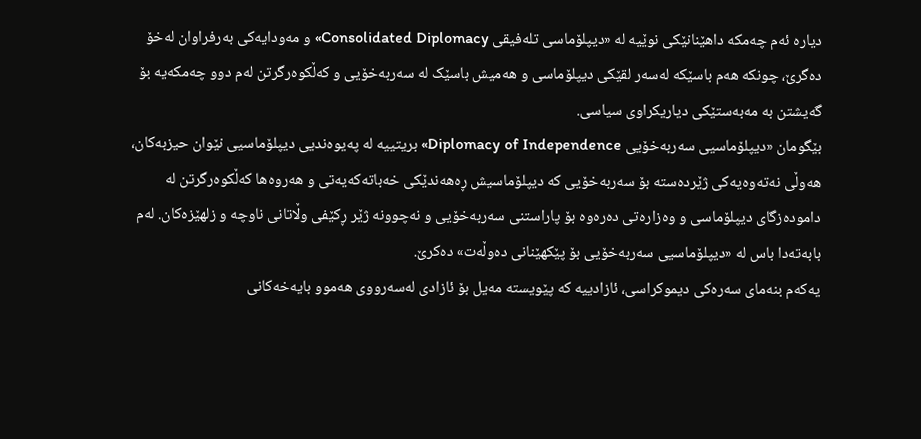دیارە ئەم چەمکە داهێنانێکی نوێیە لە «دیپلۆماسی تلەفیقی Consolidated Diplomacy» و مەودایەکی بەرفراوان لەخۆ دەگرێ، چونکە هەم باسێکە لەسەر لقێکی دیپلۆماسی و هەمیش باسێک لە سەربەخۆیی و کەڵکوەرگرتن لەم دوو چەمکەیە بۆ گەیشتن بە مەبەستێکی دیاریکراوی سیاسی.
بێگومان «دیپلۆماسیی سەربەخۆیی Diplomacy of Independence» بریتییە لە پەیوەندیی دیپلۆماسیی نێوان حیزبەکان، هەوڵی نەتەوەیەکی ژێردەستە بۆ سەربەخۆیی کە دیپلۆماسیش ڕەهەندێکی خەباتەکەیەتی و هەروەها کەڵکوەرگرتن لە دامودەزگای دیپلۆماسی و وەزارەتی دەرەوە بۆ پاراستنی سەربەخۆیی و نەچوونە ژێر ڕکێفی وڵاتانی ناوچە و زلهێزەکان. لەم بابەتەدا باس لە «دیپلۆماسیی سەربەخۆیی بۆ پێکهێنانی دەوڵەت» دەکرێ.
یەکەم بنەمای سەرەکی دیموکراسی، ئازادییە کە پێویستە مەیل بۆ ئازادی لەسەرووی هەموو بایەخەکانی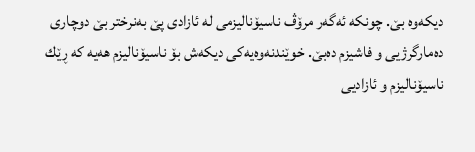دیکەوە بێ. چونکە ئەگەر مرۆڤ ناسیۆنالیزمی لە ئازادی پێ بەنرختر بێ دوچاری دەمارگرژیی و فاشیزم دەبێ. خوێندنەوەیەكی دیكەش بۆ ناسیۆنالیزم ھەیە كە ڕێك ناسیۆنالیزم و ئازادیی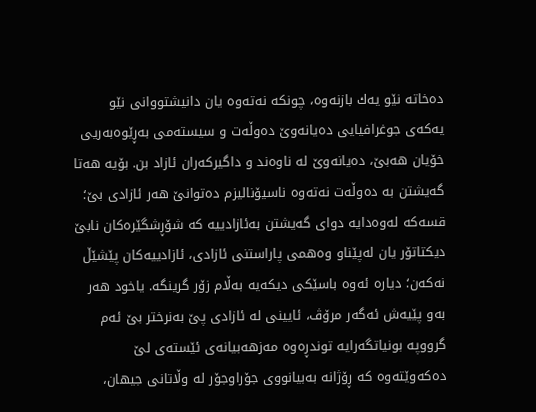دەخاتە نێو یەك بازنەوە، چونكە نەتەوە یان دانیشتووانی نێو یەكەی جوغرافیایی دەیانەوێ دەوڵەت و سیستەمی بەڕێوەبەریی خۆیان ھەبێ، دەیانەوێ لە ناوەند و داگیركەران ئازاد بن. بۆیە ھەتا گەیشتن بە دەوڵەت نەتەوە ناسیۆنالیزم دەتوانێ ھەر ئازادی بێ؛ قسەكە لەوەدایە دوای گەیشتن بەئازادییە كە شۆڕشگێرەكان نابێ دیكتاتۆر یان لەپێناو وەھمی پاراستنی ئازادی، ئازادییەكان پێشێڵ نەكەن؛ دیارە ئەوە باسێكی دیكەیە بەڵام زۆر گرینگە. یاخود هەر بەو پێیەش ئەگەر مرۆڤ، ئایینی لە ئازادی پێ بەنرختر بێ ئەم گرووپە بونیاتگەرایە توندڕەوە مەزهەبیانەی ئێستەی لێ دەکەوێتەوە کە ڕۆژانە بەبیانووی جۆراوجۆر لە وڵاتانی جیهان،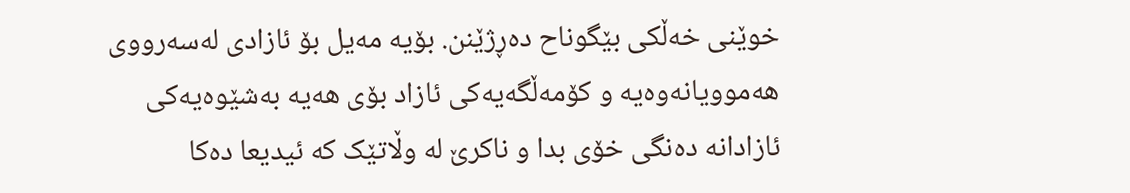خوێنی خەڵکی بێگوناح دەڕژێنن. بۆیە مەیل بۆ ئازادی لەسەرووی هەموویانەوەیە و کۆمەڵگەیەکی ئازاد بۆی هەیە بەشێوەیەکی ئازادانە دەنگی خۆی بدا و ناکرێ لە وڵاتێک کە ئیدیعا دەکا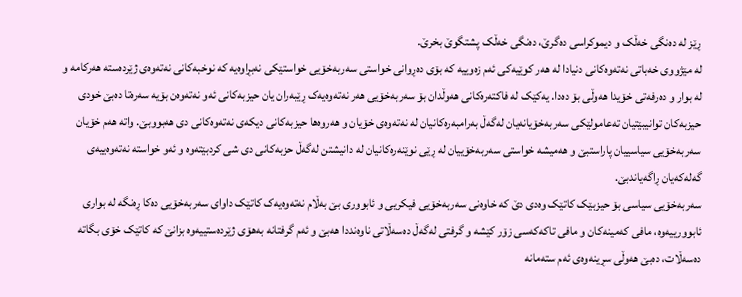ڕێز لە دەنگی خەڵک و دیموکراسی دەگرێ، دەنگی خەڵک پشتگوێ بخرێ.
لە مێژووی خەباتی نەتەوەکانی دنیادا لە هەر کوێیەکی ئەم زەوییە کە بۆی دەڕوانی خواستی سەربەخۆیی خواستێکی نەبڕاوەیە کە نوخبەکانی نەتەوەی ژێردەستە هەرکامە و لە بوار و دەرفەتی خۆیدا هەوڵی بۆ دەدا. یەکێک لە فاکتەرەکانی هەوڵدان بۆ سەربەخۆیی هەر نەتەوەیەک ڕێبەران یان حیزبەکانی ئەو نەتەوەن بۆیە سەرەتا دەبێ خودی حیزبەکان توانیبێتیان تەعامولێکی سەربەخۆیانەیان لەگەڵ بەرامبەرەکانیان لە نەتەوەی خۆیان و هەروەها حیزبەکانی دیکەی نەتەوەکانی دی هەبووبێ. واتە هەم خۆیان سەربەخۆیی سیاسییان پاراستبێ و هەمیشە خواستی سەربەخۆییان لە ڕێی نوێنەرەکانیان لە دانیشتن لەگەڵ حزبەکانی دی شی کردبێتەوە و ئەو خواستە نەتەوەییەی گەلەکەیان ڕاگەیاندبێ.
سەربەخۆیی سیاسی بۆ حیزبێک کاتێک وەدی دێ کە خاوەنی سەربەخۆیی فیکریی و ئابووری بێ بەڵام نەتەوەیەک کاتێک داوای سەربەخۆیی دەکا ڕەنگە لە بواری ئابوورییەوە، مافی کەمینەکان و مافی تاکەکەسی زۆر کێشە و گرفتی لەگەڵ دەسەڵاتی ناوەنددا هەبێ و ئەم گرفتانە بەهۆی ژێردەستییەوە بزانێ کە کاتێک خۆی بگاتە دەسەڵات، دەبێ هەوڵی سڕینەوەی ئەم ستەمانە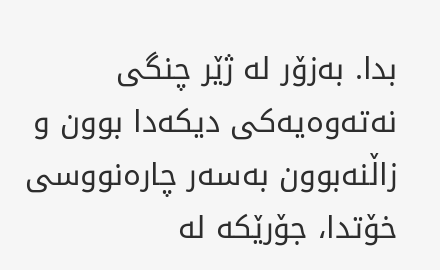بدا. بەزۆر لە ژێر چنگی نەتەوەیەکی دیکەدا بوون و زاڵنەبوون بەسەر چارەنووسی خۆتدا، جۆرێکە لە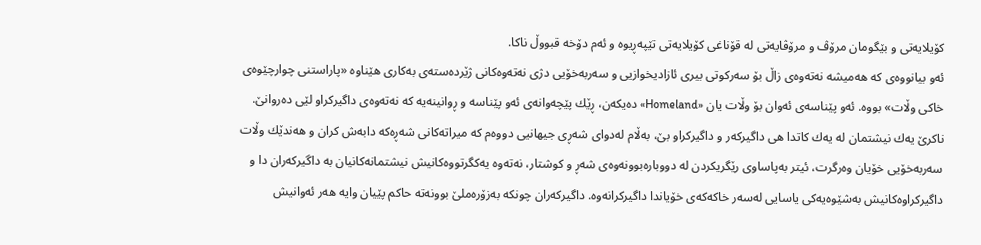کۆیلایەتی و بێگومان مرۆڤ و مرۆڤایەتی لە قۆناغی کۆیلایەتی تێپەڕیوە و ئەم دۆخە قبووڵ ناکا.
ئەو بیانووەی کە هەمیشە نەتەوەی زاڵ بۆ سەرکوتی بیری ئازادیخوازیی و سەربەخۆیی دژی نەتەوەکانی ژێردەستەی بەکاری هێناوە «پاراستنی چوارچێوەی خاکی وڵات» بووە. ئەو پێناسەی ئەوان بۆ وڵات یان «Homeland» دەیكەن، ڕێك پێچەوانەی ئەو پێناسە و ڕوانینەیە كە نەتەوەی داگیركراو لێی دەروانێ. ناكرێ یەك نیشتمان لە یەك كاتدا ھی داگیركەر و داگیركراو بێ، بەڵام لەدوای شەڕی جیهانیی دووەم كە میراتەكانی شەڕەكە دابەش كران و ھەندێك وڵات سەربەخۆیی خۆیان وەرگرت، ئیتر بەپاساوی رێگریكردن لە دووبارەبوونەوەی شەڕ و كوشتار، نەتەوە یەكگرتووەكانیش نیشتمانەكانیان بە داگیركەران دا و داگیركراوەكانیش بەشێوەیەكی یاسایی لەسەر خاكەكەی خۆیاندا داگیركرانەوە. داگیرکەران چونکە بەزۆرەملێ بوونەتە حاکم پێیان وایە هەر ئەوانیش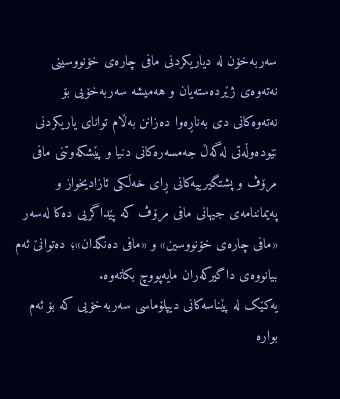سەربەخۆن لە دیاریکردنی مافی چارەی خۆنووسینی نەتەوەی ژێردەستەیان و هەمیشە سەربەخۆیی بۆ نەتەوەکانی دی بەناڕەوا دەزانن بەڵام توانای یاریکردنی نێودەوڵەتی لەگەڵ جەمسەرەکانی دنیا و پێشکەوتنی مافی مرۆڤ و پشتگیرییەکانی ڕای خەڵکی ئازادیخواز و پەیماننامەی جیهانی مافی مرۆڤ کە پێداگریی دەکا لەسەر «مافی چارەی خۆنووسین» و «مافی دەنگدان»؛ دەتوانێ ئەم بیانووەی داگیرکەران مایەپووچ بکاتەوە.
یەکێک لە پێناسەکانی دیپلۆماسی سەربەخۆیی کە بۆ ئەم بوارە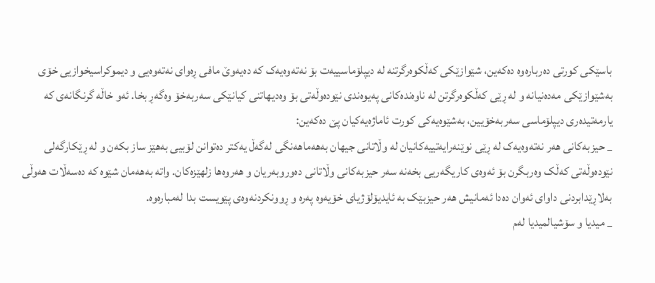باسێکی کورتی دەربارەوە دەکەین، شێوازێکی کەڵکوەرگرتنە لە دیپلۆماسییەت بۆ نەتەوەیەک کە دەیەوێ مافی ڕەوای نەتەوەیی و دیموکراسیخوازیی خۆی بەشێوازێکی مەدەنیانە و لە ڕێی کەڵکوەرگرتن لە ناوەندەکانی پەیوەندی نێودەوڵەتی بۆ وەدیهاتنی کیانێکی سەربەخۆ وەگەڕ بخا. ئەو خاڵە گرنگانەی کە یارمەتیدەری دیپلۆماسی سەربەخۆیین، بەشێوەیەکی کورت ئاماژەیەکیان پێ دەکەین:
_ حیزبەکانی هەر نەتەوەیەک لە ڕێی نوێنەرایەتییەکانیان لە وڵاتانی جیهان بەهەماهەنگی لەگەڵ یەکتر دەتوانن لۆبیی بەهێز ساز بکەن و لە ڕێکارگەلی نێودەوڵەتی کەڵک وەربگرن بۆ ئەوەی کاریگەریی بخەنە سەر حیزبەکانی وڵاتانی دەوروبەریان و هەروەها زلهێزەکان. واتە بەهەمان شێوە کە دەسەڵات هەوڵی بەلاڕێدابردنی داوای ئەوان دەدا ئەمانیش هەر حیزبێک بە ئایدیۆلۆژیای خۆیەوە پەرە و ڕوونکردنەوەی پێویست بدا لەمبارەوە.
_ میدیا و سۆشیالمیدیا لەم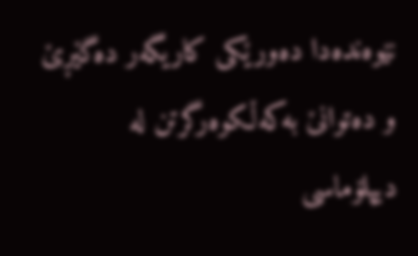نێوەندەدا دەورێکی کاریگەر دەگێڕێ و دەتوانێ بەکەڵکوەرگرتن لە دیپلۆماسی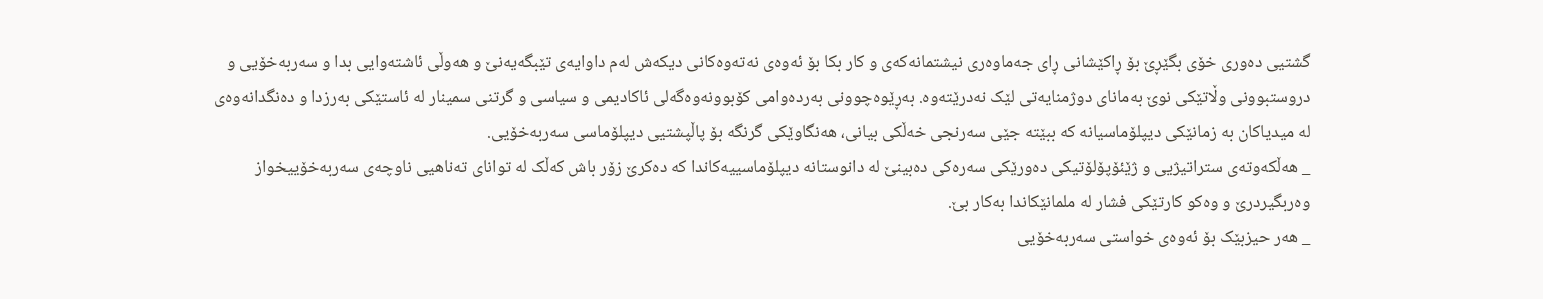گشتیی دەوری خۆی بگێڕێ بۆ ڕاکێشانی ڕای جەماوەری نیشتمانەکەی و کار بکا بۆ ئەوەی نەتەوەکانی دیکەش لەم داوایەی تێبگەیەنێ و هەوڵی ئاشتەوایی بدا و سەربەخۆیی و دروستبوونی وڵاتێکی نوێ بەمانای دوژمنایەتی لێک نەدرێتەوە. بەڕێوەچوونی بەردەوامی کۆبوونەوەگەلی ئاکادیمی و سیاسی و گرتنی سمینار لە ئاستێکی بەرزدا و دەنگدانەوەی لە میدیاکان بە زمانێکی دیپلۆماسیانە کە ببێتە جێی سەرنجی خەڵکی بیانی، هەنگاوێکی گرنگە بۆ پاڵپشتیی دیپلۆماسی سەربەخۆیی.
_ هەڵکەوتەی ستراتیژیی و ژێئۆپۆلۆتیکی دەورێکی سەرەکی دەبینێ لە دانوستانە دیپلۆماسییەکاندا کە دەکرێ زۆر باش کەڵک لە توانای تەناهیی ناوچەی سەربەخۆییخواز وەربگیردرێ و وەکو کارتێکی فشار لە ملمانێکاندا بەکار بێ.
_ هەر حیزبێک بۆ ئەوەی خواستی سەربەخۆیی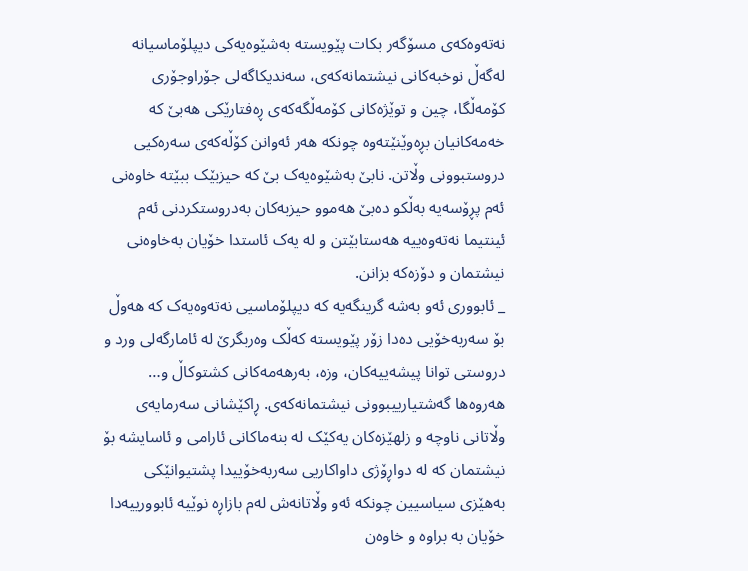نەتەوەکەی مسۆگەر بکات پێویستە بەشێوەیەکی دیپلۆماسیانە لەگەڵ نوخبەکانی نیشتمانەکەی، سەندیکاگەلی جۆراوجۆری کۆمەڵگا، چین و توێژەکانی کۆمەڵگەکەی ڕەفتارێکی هەبێ کە خەمەکانیان بڕەوێنێتەوە چونکە هەر ئەوانن کۆڵەکەی سەرەکیی دروستبوونی وڵاتن. نابێ بەشێوەیەک بێ کە حیزبێک ببێتە خاوەنی ئەم پڕۆسەیە بەڵکو دەبێ هەموو حیزبەکان بەدروستکردنی ئەم ئینتیما نەتەوەییە هەستابێتن و لە یەک ئاستدا خۆیان بەخاوەنی نیشتمان و دۆزەکە بزانن.
_ ئابووری ئەو بەشە گرینگەیە کە دیپلۆماسیی نەتەوەیەک کە هەوڵ بۆ سەربەخۆیی دەدا زۆر پێویستە کەڵک وەربگرێ لە ئامارگەلی ورد و دروستی توانا پیشەییەکان، وزە، بەرهەمەکانی کشتوکاڵ و… هەروەها گەشتیارییبوونی نیشتمانەکەی. ڕاکێشانی سەرمایەی وڵاتانی ناوچە و زلهێزەکان یەکێک لە بنەماکانی ئارامی و ئاسایشە بۆ نیشتمان کە لە دواڕۆژی داواکاریی سەربەخۆییدا پشتیوانێکی بەهێزی سیاسیین چونکە ئەو وڵاتانەش لەم بازاڕە نوێیە ئابوورییەدا خۆیان بە براوە و خاوەن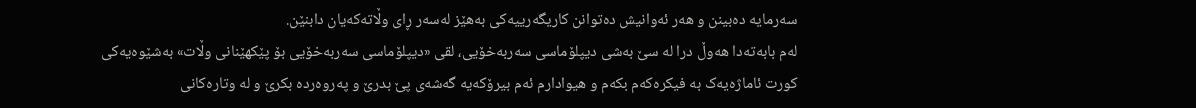سەرمایە دەبینن و هەر ئەوانیش دەتوانن کاریگەرییەکی بەهێز لەسەر ڕای وڵاتەکەیان دابنێن.
لەم بابەتەدا هەوڵ درا لە سێ بەشی دیپلۆماسی سەربەخۆیی، لقی «دیپلۆماسی سەربەخۆیی بۆ پێکهێنانی وڵات» بەشێوەیەکی کورت ئاماژەیەک بە فیکرەکەم بکەم و هیوادارم ئەم بیرۆکەیە گەشەی پێ بدرێ و پەروەردە بکرێ و لە وتارەکانی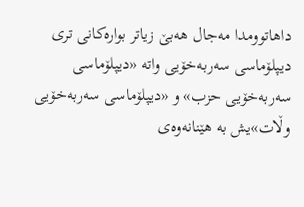داهاتوومدا مەجال هەبێ زیاتر بوارەکانی تری دیپلۆماسی سەربەخۆیی واتە «دیپلۆماسی سەربەخۆیی حزب» و «دیپلۆماسی سەربەخۆیی وڵات»یش بە هێنانەوەی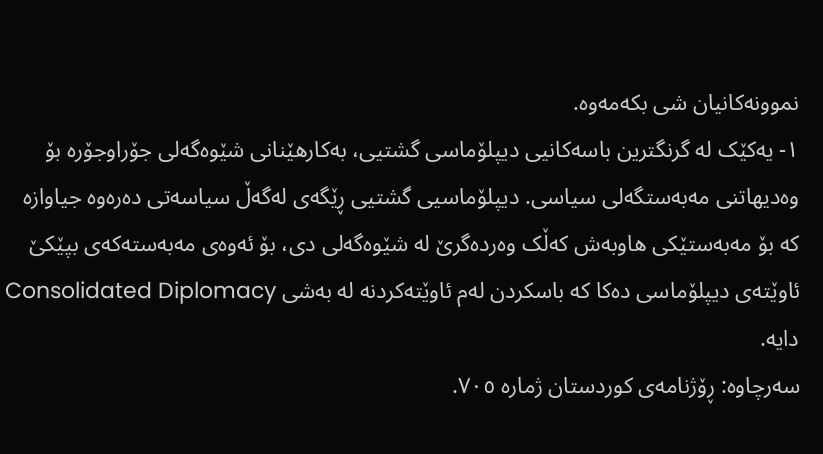نموونەکانیان شی بکەمەوە.
١- یەکێک لە گرنگترین باسەکانیی دیپلۆماسی گشتیی، بەکارهێنانی شێوەگەلی جۆراوجۆرە بۆ وەدیهاتنی مەبەستگەلی سیاسی. دیپلۆماسیی گشتیی ڕێگەی لەگەڵ سیاسەتی دەرەوە جیاوازە کە بۆ مەبەستێکی هاوبەش کەڵک وەردەگرێ لە شێوەگەلی دی، بۆ ئەوەی مەبەستەکەی بپێکێ ئاوێتەی دیپلۆماسی دەکا کە باسکردن لەم ئاوێتەکردنە لە بەشی Consolidated Diplomacy دایە.
سەرچاوە: ڕۆژنامەی کوردستان ژمارە ٧٠٥.